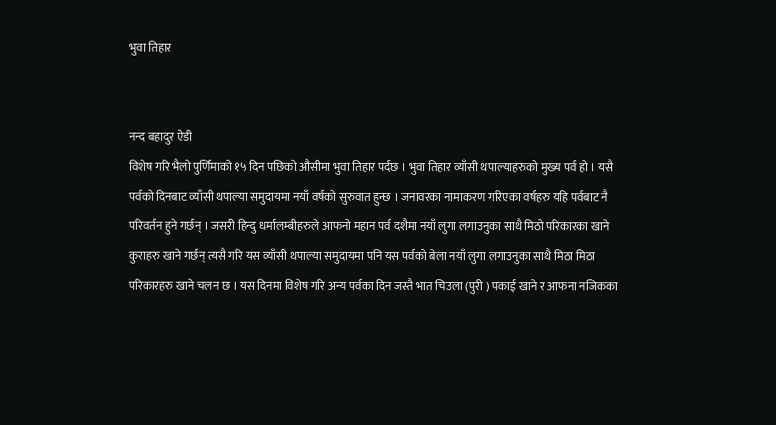भुवा तिहार


नन्द बहादुर ऐडी
विशेष गरि भैलो पुर्णिमाको १५ दिन पछिको औसीमा भुवा तिहार पर्दछ । भुवा तिहार व्याँसी थपाल्याहरुको मुख्य पर्व हो । यसै पर्वको दिनबाट व्याँसी थपाल्या समुदायमा नयाँ वर्षको सुरुवात हुन्छ । जनावरका नामाकरण गरिएका वर्षहरु यहि पर्वबाट नै परिवर्तन हुने गर्छन् । जसरी हिन्दु धर्मालम्बीहरुले आफनो महान पर्व दशैमा नयाँ लुगा लगाउनुका साथै मिठो परिकारका खाने कुराहरु खाने गर्छन् त्यसै गरि यस व्याँसी थपाल्या समुदायमा पनि यस पर्वको बेला नयाँ लुगा लगाउनुका साथै मिठा मिठा परिकारहरु खाने चलन छ । यस दिनमा विशेष गरि अन्य पर्वका दिन जस्तै भात चिउला (पुरी ) पकाई खाने र आफना नजिकका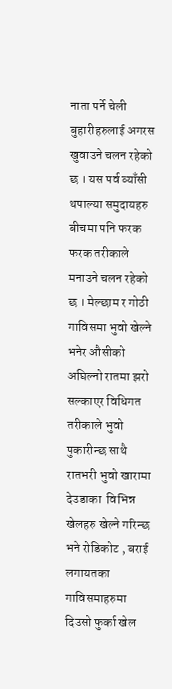नाता पर्ने चेली बुहारीहरुलाई अगरस खुवाउने चलन रहेको छ । यस पर्व व्याँसी थपाल्या समुदायहरु बीचमा पनि फरक फरक तरीकाले मनाउने चलन रहेको छ । मेल्छाम र गोठी गाविसमा भुवो खेल्ने भनेर औसीको अघिल्नो रातमा झरो सल्काएर विधिगत तरीकाले भुवो पुकारीन्छ साथै रातभरी भुवो खारामा देउडाका  विभिन्न खेलहरु खेल्ने गरिन्छ भने रोडिकोट , बराई लगायतका गाविसमाहरुमा दिउसो फुर्का खेल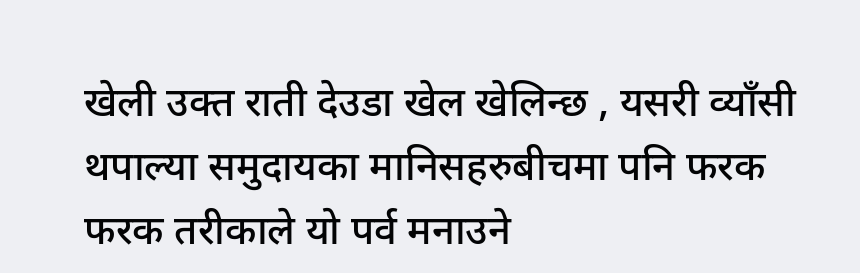खेली उक्त राती देउडा खेल खेलिन्छ , यसरी व्याँसी थपाल्या समुदायका मानिसहरुबीचमा पनि फरक फरक तरीकाले यो पर्व मनाउने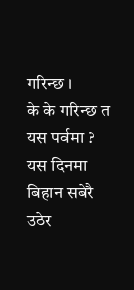गरिन्छ ।
के के गरिन्छ त यस पर्वमा ?
यस दिनमा बिहान सबेरै उठेर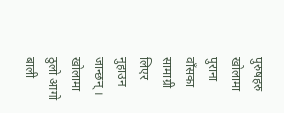पुरुषहरु खोलामा पुराना वाँसका सामाग्री लिएर नुहाउन जान्छन् । खोलामा ठुलो आगो बाली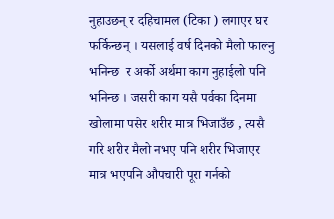नुहाउछन् र दहिचामल (टिका ) लगाएर घर फर्किन्छन् । यसलाई वर्ष दिनको मैलो फाल्नु भनिन्छ  र अर्को अर्थमा काग नुहाईलो पनि भनिन्छ । जसरी काग यसै पर्वका दिनमा खोलामा पसेर शरीर मात्र भिजाउँछ , त्यसै गरि शरीर मैलो नभए पनि शरीर भिजाएर मात्र भएपनि औपचारी पूरा गर्नको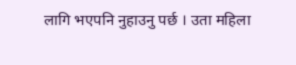लागि भएपनि नुहाउनु पर्छ । उता महिला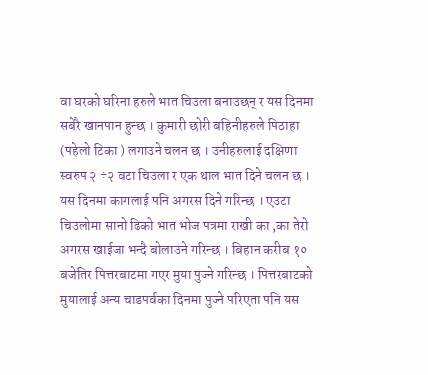वा घरको घरिना हरुले भात चिउला बनाउछन् र यस दिनमा सबेरै खानपान हुन्छ । कुमारी छोरी बहिनीहरुले पिठाहा (पहेलो टिका ) लगाउने चलन छ । उनीहरुलाई दक्षिणा स्वरुप २ ÷२ वटा चिउला र एक थाल भात दिने चलन छ । यस दिनमा कागलाई पनि अगरस दिने गरिन्छ । एउटा चिउलोमा सानो ढिको भात भोज पत्रमा राखी का ,का तेरो अगरस खाईजा भन्दै बोलाउने गरिन्छ । बिहान करीब १० बजेतिर पित्तरबाटमा गएर मुया पुज्ने गरिन्छ । पित्तरबाटको मुयालाई अन्य चाडपर्वका दिनमा पुज्ने परिएता पनि यस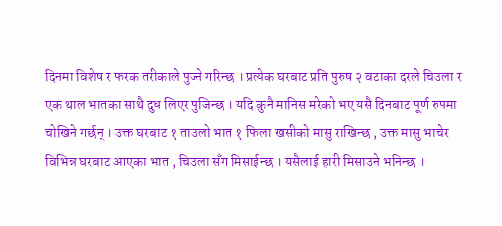दिनमा विशेष र फरक तरीकाले पुज्ने गरिन्छ । प्रत्येक घरबाट प्रति पुरुष २ वटाका दरले चिउला र एक थाल भातका साथै दुध लिएर पुजिन्छ । यदि कुनै मानिस मरेको भए यसै दिनबाट पूर्ण रुपमा चोखिने गर्छन् । उक्त घरबाट १ ताउलो भात १ फिला खसीको मासु राखिन्छ , उक्त मासु भाचेर विभिन्न घरबाट आएका भात , चिउला सँग मिसाईन्छ । यसैलाई हारी मिसाउने भनिन्छ ।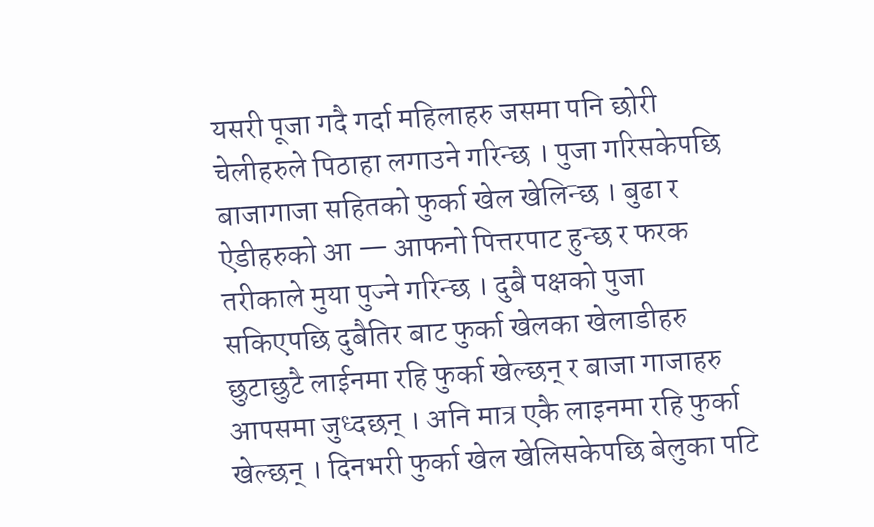यसरी पूजा गदै गर्दा महिलाहरु जसमा पनि छोरी चेलीहरुले पिठाहा लगाउने गरिन्छ । पुजा गरिसकेपछि बाजागाजा सहितको फुर्का खेल खेलिन्छ । बुढा र ऐडीहरुको आ — आफनो पित्तरपाट हुन्छ र फरक तरीकाले मुया पुज्ने गरिन्छ । दुबै पक्षको पुजा सकिएपछि दुबैतिर बाट फुर्का खेलका खेलाडीहरु छुटाछुटै लाईनमा रहि फुर्का खेल्छन् र बाजा गाजाहरु आपसमा जुध्दछन् । अनि मात्र एकै लाइनमा रहि फुर्का खेल्छन् । दिनभरी फुर्का खेल खेलिसकेपछि बेलुका पटि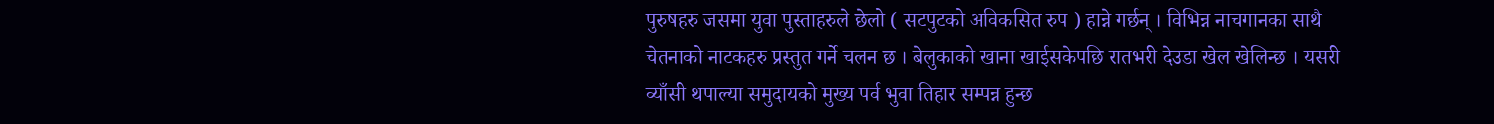पुरुषहरु जसमा युवा पुस्ताहरुले छेलो ( सटपुटको अविकसित रुप ) हान्ने गर्छन् । विभिन्न नाचगानका साथै चेतनाको नाटकहरु प्रस्तुत गर्ने चलन छ । बेलुकाको खाना खाईसकेपछि रातभरी देउडा खेल खेलिन्छ । यसरी व्याँसी थपाल्या समुदायको मुख्य पर्व भुवा तिहार सम्पन्न हुन्छ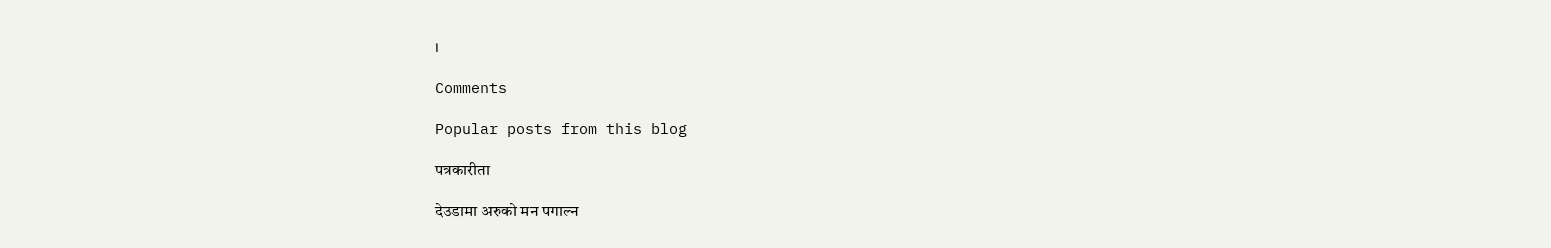।

Comments

Popular posts from this blog

पत्रकारीता

देउडामा अरुको मन पगाल्न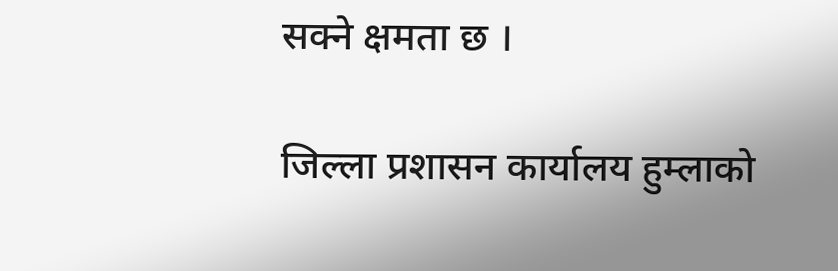सक्ने क्षमता छ ।

जिल्ला प्रशासन कार्यालय हुम्लाको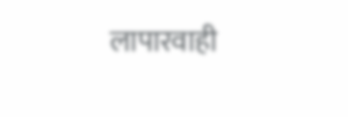लापारवाही